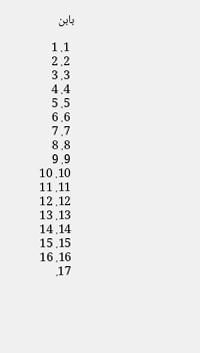بابن

  1. 1
  2. 2
  3. 3
  4. 4
  5. 5
  6. 6
  7. 7
  8. 8
  9. 9
  10. 10
  11. 11
  12. 12
  13. 13
  14. 14
  15. 15
  16. 16
  17.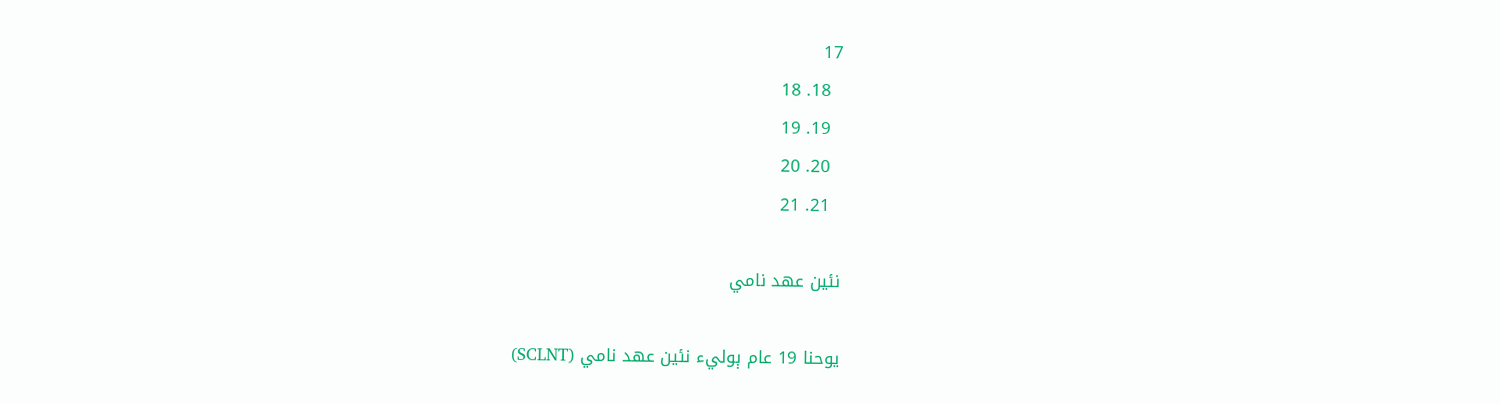17
  18. 18
  19. 19
  20. 20
  21. 21

نئين عهد نامي

يوحنا 19 عام ٻوليء نئين عهد نامي (SCLNT)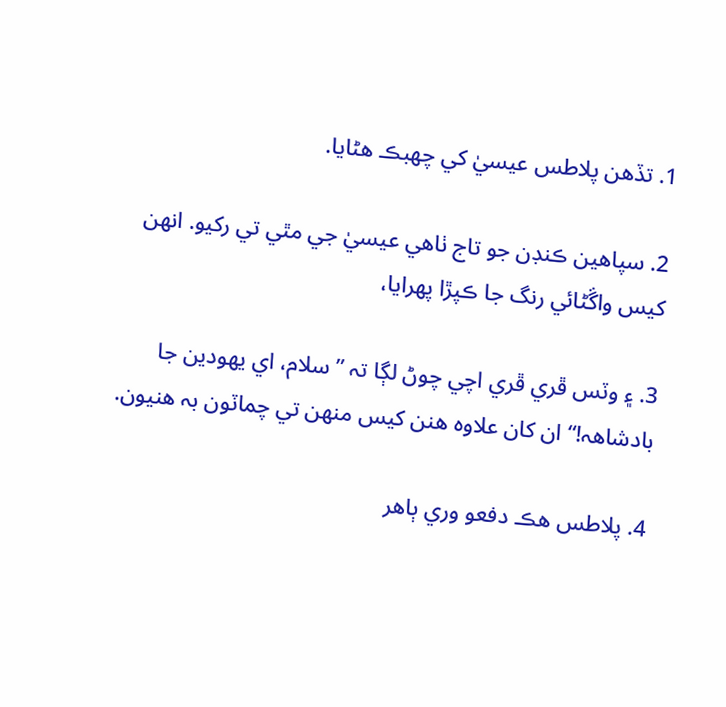1. تڏھن پلاطس عيسيٰ کي چھبڪ ھڻايا.

2. سپاھين ڪنڊن جو تاج ٺاھي عيسيٰ جي مٿي تي رکيو. انھن کيس واڱڻائي رنگ جا ڪپڙا پھرايا،

3. ۽ وٽس ڦري ڦري اچي چوڻ لڳا تہ ”سلام، اي يھودين جا بادشاھہ!“ ان کان علاوہ ھنن کيس منھن تي چماٽون بہ ھنيون.

4. پلاطس ھڪ دفعو وري ٻاھر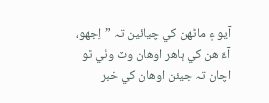آيو ۽ ماڻھن کي چيائين تہ ”اِجھو، آءٌ ھن کي ٻاھر اوھان وٽ وٺي ٿو اچان تہ جيئن اوھان کي خبر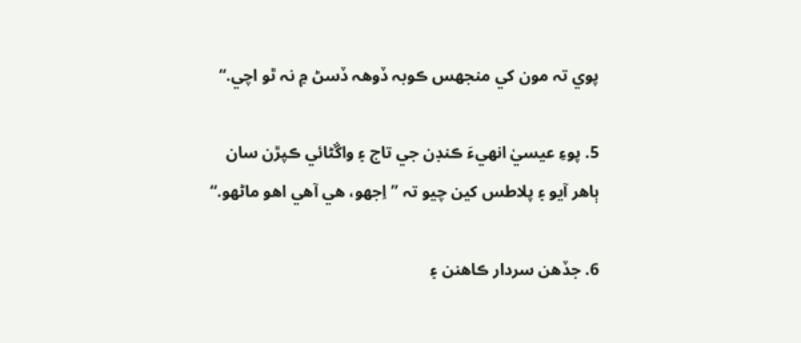پوي تہ مون کي منجھس ڪوبہ ڏوھہ ڏسڻ ۾ نہ ٿو اچي.“

5. پوءِ عيسيٰ انھيءَ ڪنڊن جي تاج ۽ واڱڻائي ڪپڙن سان ٻاھر آيو ۽ پلاطس کين چيو تہ ”اِجھو، ھي آھي اھو ماڻھو.“

6. جڏھن سردار ڪاھنن ۽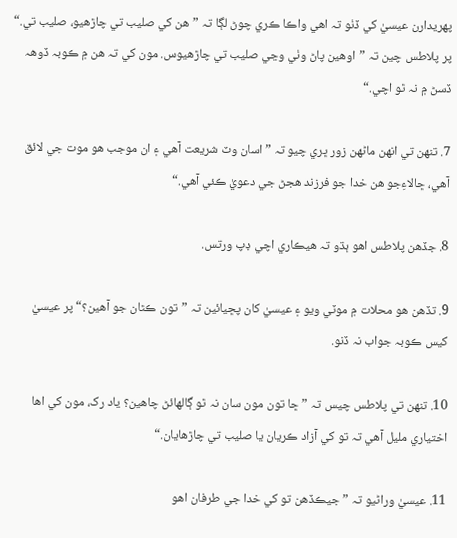پھريدارن عيسيٰ کي ڏٺو تہ اھي واڪا ڪري چوڻ لڳا تہ ”ھن کي صليب تي چاڙھيو، صليب تي.“ پر پلاطس چين تہ ”اوھين پاڻ وٺي وڃي صليب تي چاڙھيوس. مون کي تہ ھن ۾ ڪوبہ ڏوھہ ڏسڻ ۾ نہ ٿو اچي.“

7. تنھن تي انھن ماڻھن زور ڀري چيو تہ ”اسان وٽ شريعت آھي ۽ ان موجب ھو موت جي لائق آھي، ڇالاءِجو ھن خدا جو فرزند ھجڻ جي دعويٰ ڪئي آھي.“

8. جڏھن پلاطس اھو ٻڌو تہ ھيڪاري اچي ڊپ ورتس.

9. تڏھن ھو محلات ۾ موٽي ويو ۽ عيسيٰ کان پڇيائين تہ ”تون ڪٿان جو آھين؟“ پر عيسيٰ کيس ڪوبہ جواب نہ ڏنو.

10. تنھن تي پلاطس چيس تہ ”ڇا تون مون سان نہ ٿو ڳالھائڻ چاھين؟ ياد رک، مون کي اھا اختياري مليل آھي تہ تو کي آزاد ڪريان يا صليب تي چاڙھايان.“

11. عيسيٰ وراڻيو تہ ”جيڪڏھن تو کي خدا جي طرفان اھو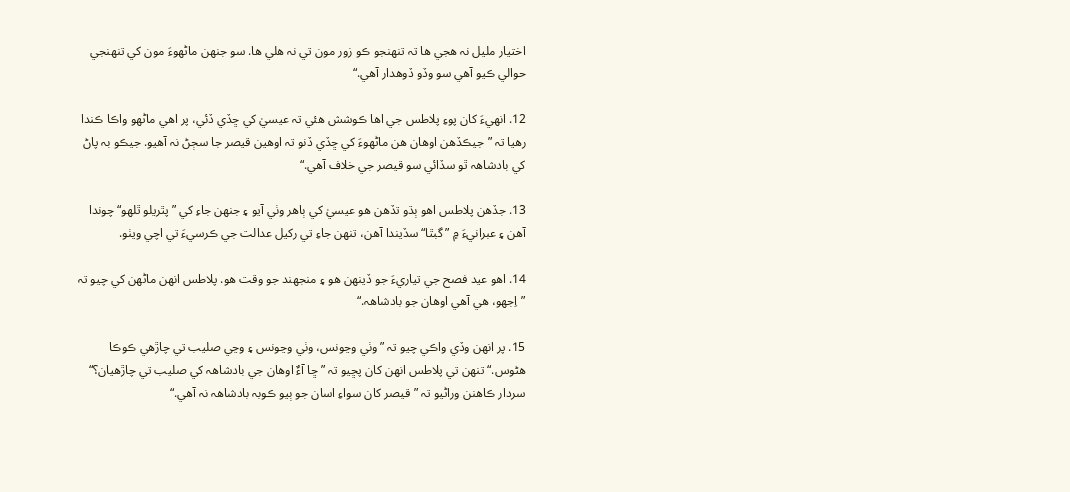اختيار مليل نہ ھجي ھا تہ تنھنجو ڪو زور مون تي نہ ھلي ھا. سو جنھن ماڻھوءَ مون کي تنھنجي حوالي ڪيو آھي سو وڏو ڏوھدار آھي.“

12. انھيءَ کان پوءِ پلاطس جي اھا ڪوشش ھئي تہ عيسيٰ کي ڇڏي ڏئي، پر اھي ماڻھو واڪا ڪندا رھيا تہ ”جيڪڏھن اوھان ھن ماڻھوءَ کي ڇڏي ڏنو تہ اوھين قيصر جا سڄڻ نہ آھيو. جيڪو بہ پاڻ کي بادشاھہ ٿو سڏائي سو قيصر جي خلاف آھي.“

13. جڏھن پلاطس اھو ٻڌو تڏھن ھو عيسيٰ کي ٻاھر وٺي آيو ۽ جنھن جاءِ کي ”پٿريلو ٿلھو“ چوندا آھن ۽ عبرانيءَ ۾ ”گبٿا“ سڏيندا آھن، تنھن جاءِ تي رکيل عدالت جي ڪرسيءَ تي اچي ويٺو.

14. اھو عيد فصح جي تياريءَ جو ڏينھن ھو ۽ منجھند جو وقت ھو. پلاطس انھن ماڻھن کي چيو تہ ”اِجھو، ھي آھي اوھان جو بادشاھہ.“

15. پر انھن وڏي واڪي چيو تہ ”وٺي وڃونس، وٺي وڃونس ۽ وڃي صليب تي چاڙھي ڪوڪا ھڻوس.“ تنھن تي پلاطس انھن کان پڇيو تہ ”ڇا آءٌ اوھان جي بادشاھہ کي صليب تي چاڙھيان؟“ سردار ڪاھنن وراڻيو تہ ”قيصر کان سواءِ اسان جو ٻيو ڪوبہ بادشاھہ نہ آھي.“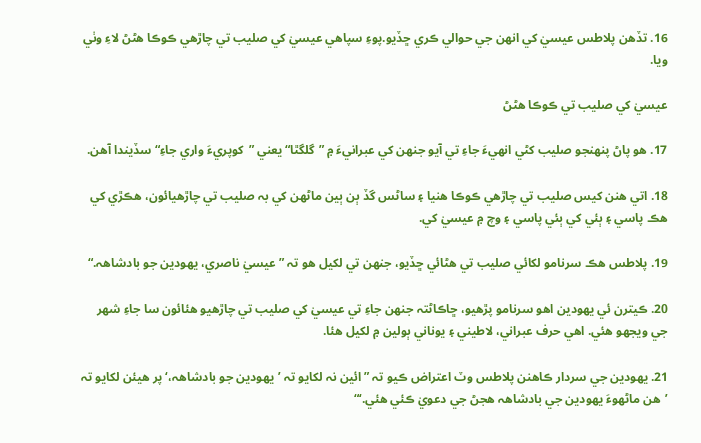16. تڏھن پلاطس عيسيٰ کي انھن جي حوالي ڪري ڇڏيو.پوءِ سپاھي عيسيٰ کي صليب تي چاڙھي ڪوڪا ھڻڻ لاءِ وٺي ويا.

عيسيٰ کي صليب تي ڪوڪا ھڻڻ

17. ھو پاڻ پنھنجو صليب کڻي انھيءَ جاءِ تي آيو جنھن کي عبرانيءَ ۾ ”گلگٿا“ يعني ”کوپريءَ واري جاءِ“ سڏيندا آھن.

18. اتي ھنن کيس صليب تي چاڙھي ڪوڪا ھنيا ۽ ساڻس گڏ ٻن ٻين ماڻھن کي بہ صليب تي چاڙھيائون، ھڪڙي کي ھڪ پاسي ۽ ٻئي کي ٻئي پاسي ۽ وچ ۾ عيسيٰ کي.

19. پلاطس ھڪ سرنامو لکائي صليب تي ھڻائي ڇڏيو، جنھن تي لکيل ھو تہ ”عيسيٰ ناصري، يھودين جو بادشاھہ.“

20. ڪيترن ئي يھودين اھو سرنامو پڙھيو، ڇاڪاڻتہ جنھن جاءِ تي عيسيٰ کي صليب تي چاڙھيو ھئائون سا جاءِ شھر جي ويجھو ھئي. اھي حرف عبراني، لاطيني ۽ يوناني ٻولين ۾ لکيل ھئا.

21. يھودين جي سردار ڪاھنن پلاطس وٽ اعتراض ڪيو تہ ”ائين نہ لکايو تہ ’يھودين جو بادشاھہ،‘ پر ھيئن لکايو تہ ’ھن ماڻھوءَ يھودين جي بادشاھہ ھجڻ جي دعويٰ ڪئي ھئي.‘“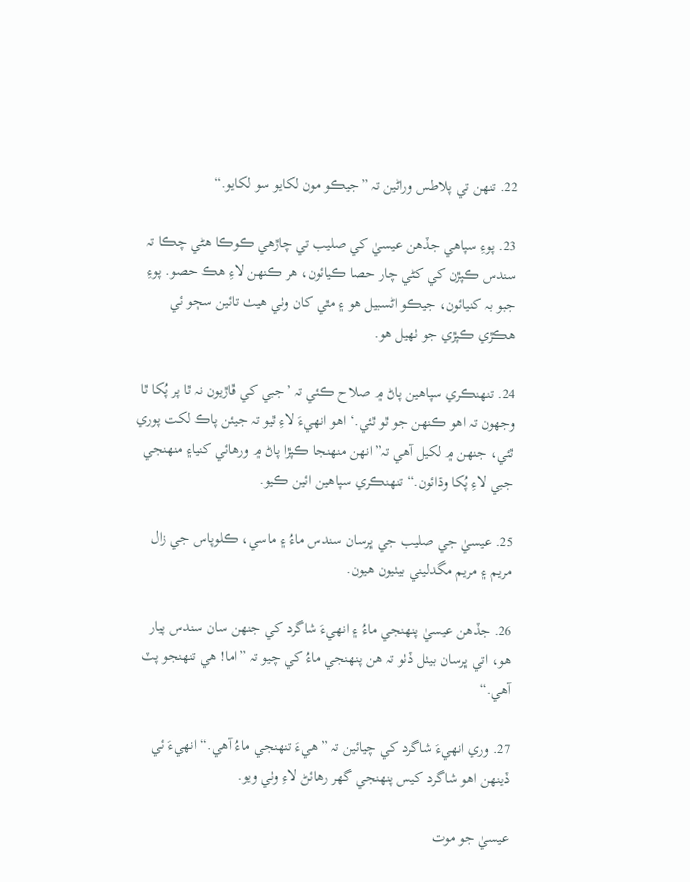22. تنھن تي پلاطس وراڻين تہ ”جيڪو مون لکايو سو لکايو.“

23. پوءِ سپاھي جڏھن عيسيٰ کي صليب تي چاڙھي ڪوڪا ھڻي چڪا تہ سندس ڪپڙن کي کڻي چار حصا ڪيائون، ھر ڪنھن لاءِ ھڪ حصو. پوءِ جبو بہ کنيائون، جيڪو اڻسبيل ھو ۽ مٿي کان وٺي ھيٺ تائين سڄو ئي ھڪڙي ڪپڙي جو ٺھيل ھو.

24. تنھنڪري سپاھين پاڻ ۾ صلاح ڪئي تہ ’جبي کي ڦاڙيون نہ ٿا پر پُکا ٿا وجھون تہ اھو ڪنھن جو ٿو ٿئي.‘ اھو انھيءَ لاءِ ٿيو تہ جيئن پاڪ لکت پوري ٿئي، جنھن ۾ لکيل آھي تہ”انھن منھنجا ڪپڙا پاڻ ۾ ورھائي کنيا۽ منھنجي جبي لاءِ پُکا وڌائون.“ تنھنڪري سپاھين ائين ڪيو.

25. عيسيٰ جي صليب جي ڀرسان سندس ماءُ ۽ ماسي، ڪلوپاس جي زال مريم ۽ مريم مگدليني بيٺيون ھيون.

26. جڏھن عيسيٰ پنھنجي ماءُ ۽ انھيءَ شاگرد کي جنھن سان سندس پيار ھو، اتي ڀرسان بيٺل ڏٺو تہ ھن پنھنجي ماءُ کي چيو تہ ”اما! ھي تنھنجو پٽ آھي.“

27. وري انھيءَ شاگرد کي چيائين تہ ”ھيءَ تنھنجي ماءُ آھي.“ انھيءَ ئي ڏينھن اھو شاگرد کيس پنھنجي گھر رھائڻ لاءِ وٺي ويو.

عيسيٰ جو موت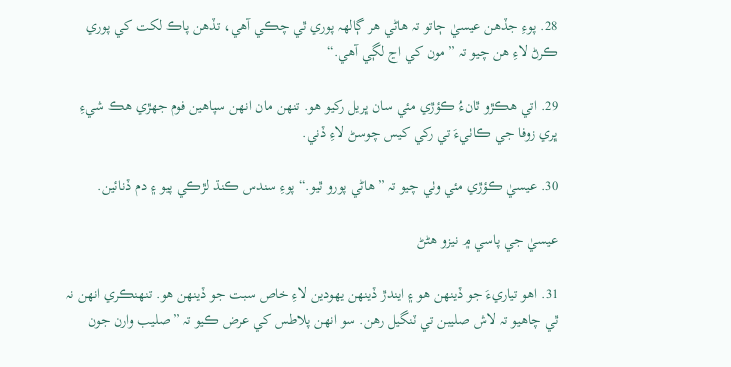28. پوءِ جڏھن عيسيٰ ڄاتو تہ ھاڻي ھر ڳالھہ پوري ٿي چڪي آھي، تڏھن پاڪ لکت کي پوري ڪرڻ لاءِ ھن چيو تہ ”مون کي اڃ لڳي آھي.“

29. اتي ھڪڙو ٿانءُ ڪؤڙي مئي سان ڀريل رکيو ھو. تنھن مان انھن سپاھين فوم جھڙي ھڪ شيءِ ڀري زوفا جي ڪاٺيءَ تي رکي کيس چوسڻ لاءِ ڏني.

30. عيسيٰ ڪؤڙي مئي وٺي چيو تہ ”ھاڻي پورو ٿيو.“ پوءِ سندس ڪنڌ لڙڪي پيو ۽ دم ڏنائين.

عيسيٰ جي پاسي ۾ نيزو ھڻڻ

31. اھو تياريءَ جو ڏينھن ھو ۽ ايندڙ ڏينھن يھودين لاءِ خاص سبت جو ڏينھن ھو. تنھنڪري انھن نہ ٿي چاھيو تہ لاش صليبن تي ٽنگيل رھن. سو انھن پلاطس کي عرض ڪيو تہ ”صليب وارن جون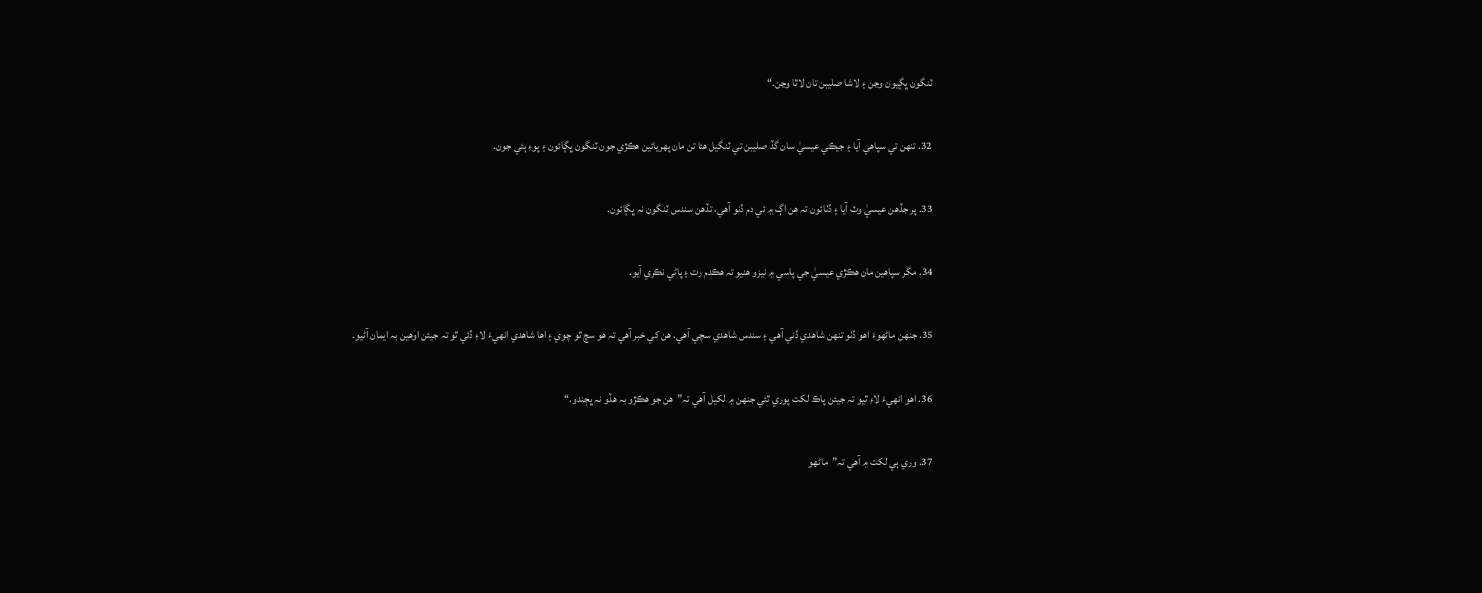ٽنگون ڀڳيون وڃن ۽ لاشا صليبن تان لاٿا وڃن.“

32. تنھن تي سپاھي آيا ۽ جيڪي عيسيٰ سان گڏ صليبن تي ٽنگيل ھئا تن مان پھريائين ھڪڙي جون ٽنگون ڀڳائون ۽ پوءِ ٻئي جون.

33. پر جڏھن عيسيٰ وٽ آيا ۽ ڏٺائون تہ ھن اڳ ۾ ئي دم ڏنو آھي، تڏھن سندس ٽنگون نہ ڀڳائون.

34. مگر سپاھين مان ھڪڙي عيسيٰ جي پاسي ۾ نيزو ھنيو تہ ھڪدم رت ۽ پاڻي نڪري آيو.

35. جنھن ماڻھوءَ اھو ڏٺو تنھن شاھدي ڏني آھي ۽ سندس شاھدي سچي آھي. ھن کي خبر آھي تہ ھو سچ ٿو چوي ۽ اھا شاھدي انھيءَ لاءِ ڏئي ٿو تہ جيئن اوھين بہ ايمان آڻيو.

36. اھو انھيءَ لاءِ ٿيو تہ جيئن پاڪ لکت پوري ٿئي جنھن ۾ لکيل آھي تہ”ھن جو ھڪڙو بہ ھڏو نہ ڀڄندو.“

37. وري ٻي لکت ۾ آھي تہ”ماڻھو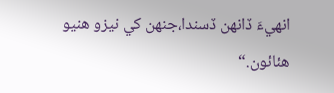انھيءَ ڏانھن ڏسندا،جنھن کي نيزو ھنيو ھئائون.“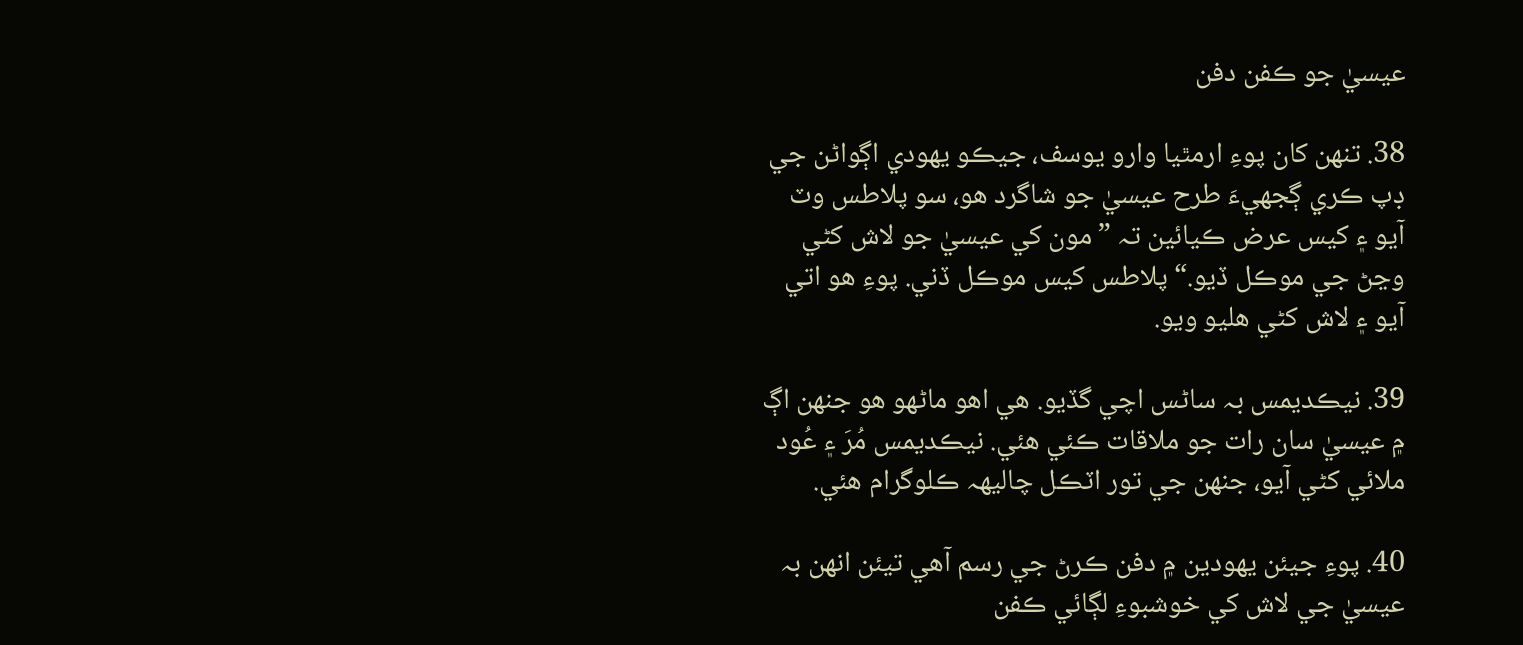عيسيٰ جو ڪفن دفن

38. تنھن کان پوءِ ارمٿيا وارو يوسف، جيڪو يھودي اڳواڻن جي ڊپ ڪري ڳجھيءَ طرح عيسيٰ جو شاگرد ھو، سو پلاطس وٽ آيو ۽ کيس عرض ڪيائين تہ ”مون کي عيسيٰ جو لاش کڻي وڃڻ جي موڪل ڏيو.“ پلاطس کيس موڪل ڏني. پوءِ ھو اتي آيو ۽ لاش کڻي ھليو ويو.

39. نيڪديمس بہ ساڻس اچي گڏيو. ھي اھو ماڻھو ھو جنھن اڳ ۾ عيسيٰ سان رات جو ملاقات ڪئي ھئي. نيڪديمس مُرَ ۽ عُود ملائي کڻي آيو، جنھن جي تور اٽڪل چاليھہ ڪلوگرام ھئي.

40. پوءِ جيئن يھودين ۾ دفن ڪرڻ جي رسم آھي تيئن انھن بہ عيسيٰ جي لاش کي خوشبوءِ لڳائي ڪفن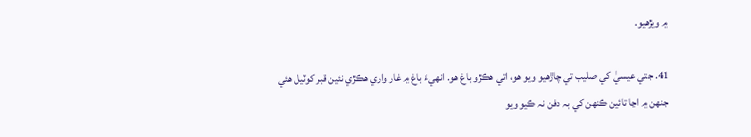۾ ويڙھيو.

41. جتي عيسيٰ کي صليب تي چاڙھيو ويو ھو، اتي ھڪڙو باغ ھو. انھيءَ باغ ۾ غار واري ھڪڙي نئين قبر کوٽيل ھئي جنھن ۾ اڃا تائين ڪنھن کي بہ دفن نہ ڪيو ويو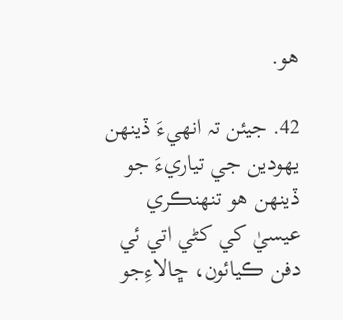ھو.

42. جيئن تہ انھيءَ ڏينھن يھودين جي تياريءَ جو ڏينھن ھو تنھنڪري عيسيٰ کي کڻي اتي ئي دفن ڪيائون، ڇالاءِجو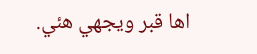اھا قبر ويجھي ھئي.